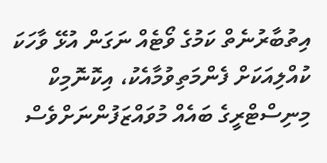އިތުބާރުނެތް ކަމުގެ ވޯޓެއް ނަގަން އުޅޭ ވާހަކަ ކުއްލިއަކަށް ފެންމަތިވުމާއެކު، އިކޮނޮމިކް މިނިސްޓްރީގެ ބައެއް މުވައްޒަފުންނަށްވެސް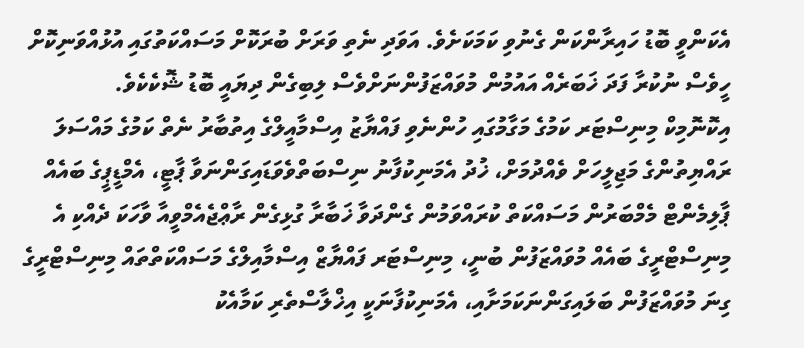އެކަންވީ ބޮޑު ހައިރާންކަން ގެނުވި ކަމަކަށެވެ. އަވަދި ނެތި ވަރަށް ބުރަކޮށް މަސައްކަތުގައި އުޅުއްވަނިކޮށް ހީވެސް ނުކުރާ ފަދަ ޚަބަރެއް އައުމުން މުވައްޒަފުންނަށްވެސް ލިބިގެން ދިޔައީ ބޮޑު ޝޮކެކެވެ.
އިކޮނޮމިކް މިނިސްޓަރ ކަމުގެ މަގާމުގައި ހުންނެވި ފައްޔާޒު އިސްމާއީލްގެ އިތުބާރު ނެތް ކަމުގެ މައްސަލަ ރައްޔިތުންގެ މަޖިލީހަށް ވެއްދުމަށް، ޚުދު އެމަނިކުފާނު ނިސްބަތްވެވަޑައިގަންނަވާ ޕާޓީ، އެމްޑީޕީގެ ބައެއް ޕާލިމެންޓް މެމްބަރުން މަސައްކަތް ކުރައްވަމުން ގެންދަވާ ޚަބާރާ ގުޅިގެން ރާޢްޖެއެމްވީއާ ވާހަކަ ދެއްކި އެ މިނިސްޓްރީގެ ބައެއް މުވައްޒަފުން ބުނީ، މިނިސްޓަރ ފައްޔާޒް އިސްމާއިލްގެ މަސައްކަތްތައް މިނިސްޓްރީގެ ގިނަ މުވައްޒަފުން ބަލައިގަންނަކަމަށާއި، އެމަނިކުފާނަކީ އިޚްލާސްތެރި ކަމާއެކު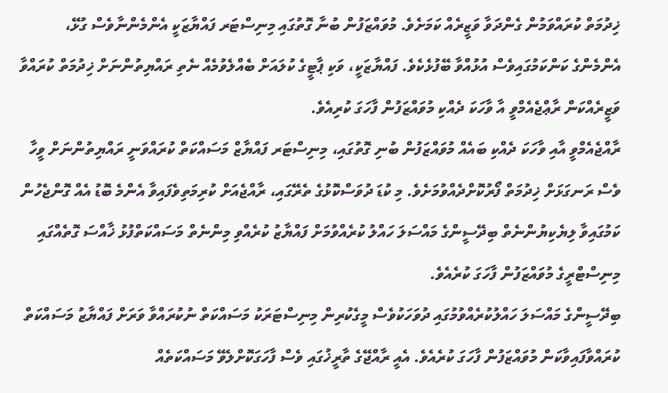ޚިދުމަތް ކުރައްވަމުން ގެންދަވާ ވަޒީރެއް ކަމަށެވެ. މުވައްޒަފުން ބުނާ ގޮތުގައި މިނިސްޓަރ ފައްޔާޒަކީ އެންމެންނާވެސް ގުޅޭ، އެންމެންގެ ކަންކަމުގައިވެސް އުޅުއްވާ ބޭފުޅެކެވެ. ފައްޔާޒަކީ، ވަކި ޕާޓީގެ ކުލައަށް ބެއްލެވުމެއް ނެތި ރައްޔިތުންނަށް ޚިދުމަތް ކުރައްވާ ވަޒީރެއްކަން ރާޢްޖެއެމްވީ އާ ވާހަކަ ދެއްކި މުވައްޒަފުން ފާހަގަ ކުރިއެވެ.
ރާއްޖެއެމްވީ އާއި ވާހަކަ ދެއްކި ބައެއް މުވައްޒަފުން ބުނި ގޮތުގައި، މިނިސްޓަރ ފައްޔާޒް މަސައްކަތް ކުރައްވަނީ ރައްޔިތުންނަށް ވީހާ ވެސް ރަނގަޅަށް ޚިދުމަތް ފޯރުކޮށްދެއްވުމަށެވެ. މި ކުޑަ ދުވަސްކޮޅުގެ ތެރޭގައި، ރާއްޖެއަށް ކުރިމަތިވެފައިވާ އެންމެ ބޮޑު އެއް ގޮންޖެހުން ކަމުގައިވާ ލިޔެކިޔުންނެތް ބިދޭސީންގެ މައްސަލަ ހައްލު ކުރެއްވުމަށް ފައްޔާޒު ކުރެއްވި މިންނެތް މަސައްކަތްފުޅު ޚާއްސަ ގޮތެއްގައި މިނިސްޓްރީގެ މުވައްޒަފުން ފާހަގަ ކުރެއެވެ.
ބިދޭސީންގެ މައްސަލަ ހައްލުކުރެއްވުމުގައި ދުވަހަކުވެސް މީގެކުރިން މިނިސްޓަރަކު މަސައްކަތް ނުކުރައްވާ ވަރަށް ފައްޔާޒު މަސައްކަތް ކުރައްވާފައިވާކަން މުވައްޒަފުން ފާހަގަ ކުރެއެވެ. އެއީ ރާއްޖޭގެ ތާރީޚުގައި ވެސް ފާހަގަކޮށްލެވޭ މަސައްކަތެއް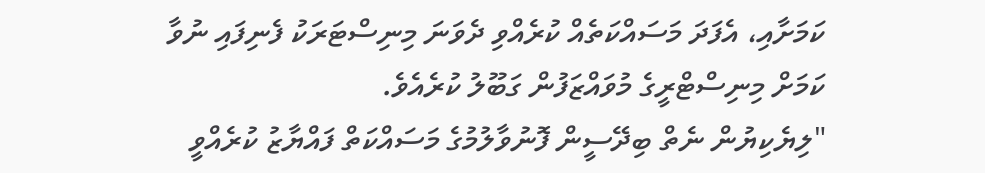ކަމަށާއި، އެފަދަ މަސައްކަތެއް ކުރެއްވި ދެވަނަ މިނިސްޓަރަކު ފެނިފައި ނުވާ ކަމަށް މިނިސްޓްރީގެ މުވައްޒަފުން ގަބޫލު ކުރެއެވެ.
"ލިޔެކިޔުން ނެތް ބިދޭސީން ފޮނުވާލުމުގެ މަސައްކަތް ފައްޔާޒު ކުރެއްވީ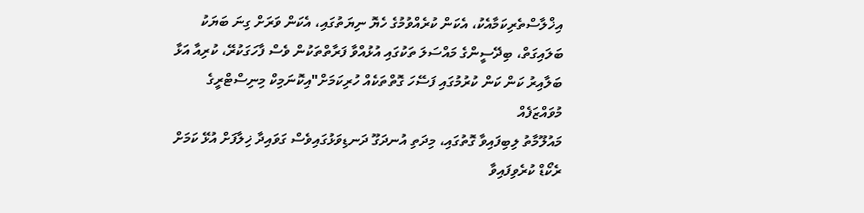އިޚްލާސްތެރިކަމާއެކު، އެކަން ކުރެއްވުމުގެ ހެޔޮ ނިޔަތުގައި، އެކަން ވަރަށް ގިނަ ބަޔަކު ބަލައިގަތް، ބިދޭސީންގެ މައްސަލަ ތަކުގައި އުޅުއްވާ ފަރާތްތަކުން ވެސް ފާހަގަކުރޭ، ކުރިއާ އަޅާ ބަލާއިރު ކަން ކަން ކުރުމުގައި ފަސޭހަ ގޮތްތަކެއް ހުރިކަމަށް"އިކޮނަމިކް މިނިސްޓްރީގެ މުވައްޒަފެއް
މައުލޫމާތު ލިބިފައިވާ ގޮތުގައި، މިދަތި އުނދަގޫ ދަނޑިވަޅުގައިވެސް ގަވައިދާ ޚިލާފަށް އުޅޭ ކަމަށް ރެކޯޑް ކުރެވިފައިވާ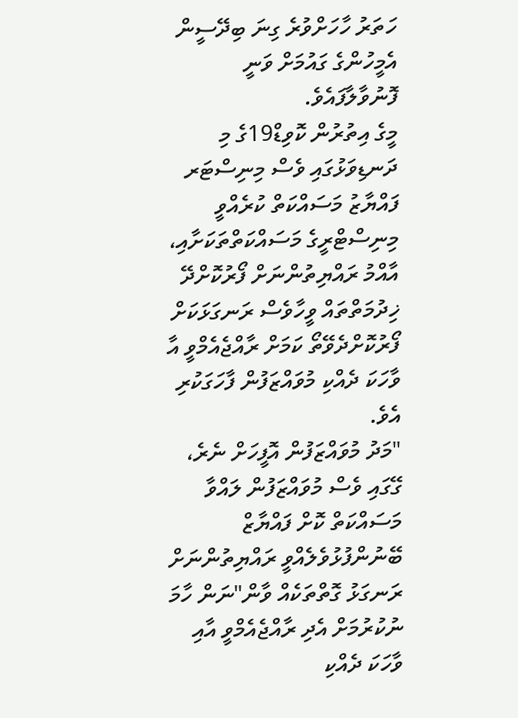ހަތަރު ހާހަށްވުރެ ގިނަ ބިދޭސީން އެމީހުންގެ ގައުމަށް ވަނީ ފޮނުވާލާފައެވެ.
މީގެ އިތުރުން ކޮވިޑް19ގެ މި ދަނޑިވަޅުގައި ވެސް މިނިސްޓަރ ފައްޔާޒު މަސައްކަތް ކުރެއްވީ މިނިސްޓްރީގެ މަސައްކަތްތަކަށާއި، އާއްމު ރައްޔިތުންނަށް ފޯރުކޮށްދޭ ޚިދުމަތްތައް ވީހާވެސް ރަނގަޅަކަށް ފޯރުކޮށްދެވޭތޯ ކަމަށް ރާއްޖެއެމްވީ އާ ވާހަކަ ދެއްކި މުވައްޒަފުން ފާހަގަކުރި އެވެ.
"މަދު މުވައްޒަފުން އޮފީހަށް ނެރެ، ގޭގައި ވެސް މުވައްޒަފުން ލައްވާ މަސައްކަތް ކޮށް ފައްޔާޒް ބޭނުންފުޅުވެލެއްވީ ރައްޔިތުންނަށް ރަނގަޅު ގޮތްތަކެއް ވާން"ނަން ހާމަ ނުކުރުމަށް އެދި ރާއްޖެއެމްވީ އާއި ވާހަކަ ދެއްކި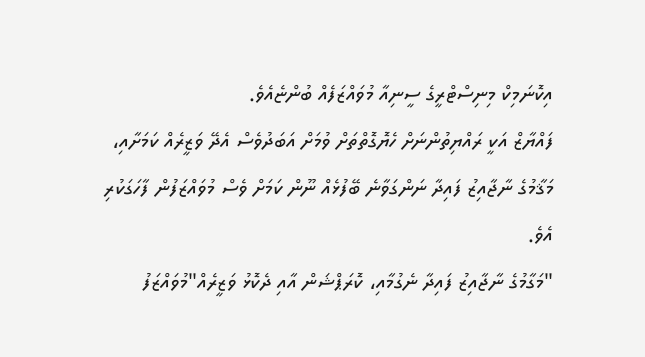އިކޮނަމިކް މިނިސްޓްރީގެ ސީނިއާ މުވައްޒަފެއް ބުންޏެއެވެ.
ފައްޔާޒް އަކީ ރައްޔިތުންނަށް ހެޔޮގޮތްތަށް ވުމަށް އަބަދުވެސް އެދޭ ވަޒީރެއް ކަމަށާއި، މަޤާމުގެ ނާޖާއިޒު ފައިދާ ނަންގަވާނެ ބޭފުޅެއް ނޫން ކަމަށް ވެސް މުވައްޒަފުން ފާހަގަކުރި އެވެ.
"މަގާމުގެ ނާޖާއިޒު ފައިދާ ނެގުމާއި، ކޮރަޕްޝަން އާއި ދެކޮޅު ވަޒީރެއް"މުވައްޒަފު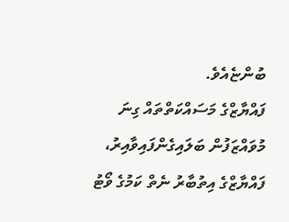ބުންޏެއެވެ.
ފައްޔާޒްގެ މަސައްކަތްތައް ގިނަ މުވައްޒަފުން ބަލައިގެންފައިވާއިރު، ފައްޔާޒްގެ އިތުބާރު ނެތް ކަމުގެ ވޯޓު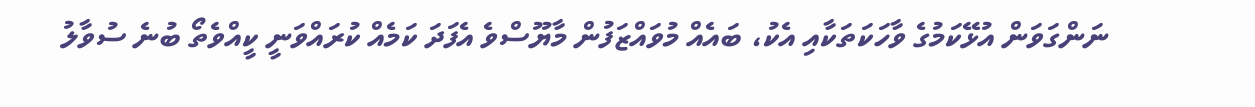ނަންގަވަން އުޅޭކަމުގެ ވާހަކަތަކާއި އެކު، ބައެއް މުވައްޒަފުން މާޔޫސްވެ އެފަދަ ކަމެއް ކުރައްވަނީ ކީއްވެތޯ ބުނެ ސުވާލު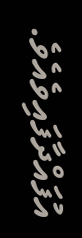އުފައްދާފައިވެއެވެ.